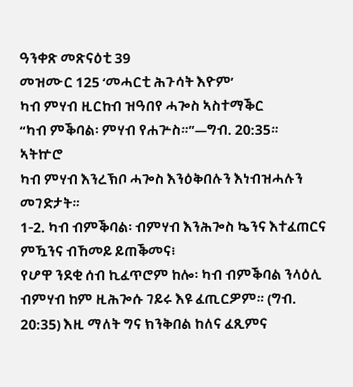ዓንቀጽ መጽናዕቲ 39
መዝሙር 125 ‘መሓርቲ ሕጉሳት እዮም’
ካብ ምሃብ ዚርከብ ዝዓበየ ሓጐስ ኣስተማቕር
“ካብ ምቕባል፡ ምሃብ የሐጕስ።”—ግብ. 20:35።
ኣትኵሮ
ካብ ምሃብ እንረኽቦ ሓጐስ እንዕቅበሉን እነብዝሓሉን መገድታት።
1-2. ካብ ብምቕባል፡ ብምሃብ እንሕጐስ ኴንና እተፈጠርና ምዃንና ብኸመይ ይጠቕመና፧
የሆዋ ንደቂ ሰብ ኪፈጥሮም ከሎ፡ ካብ ብምቕባል ንላዕሊ ብምሃብ ከም ዚሕጐሱ ገይሩ እዩ ፈጢርዎም። (ግብ. 20:35) እዚ ማለት ግና ክንቅበል ከለና ፈጺምና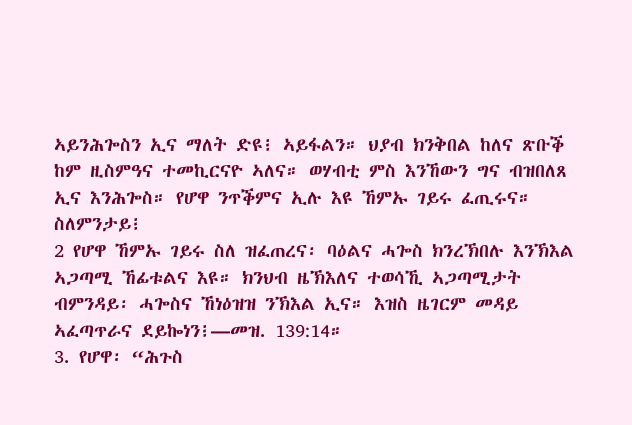ኣይንሕጐስን ኢና ማለት ድዩ፧ ኣይፋልን። ህያብ ክንቅበል ከለና ጽቡቕ ከም ዚስምዓና ተመኪርናዮ ኣለና። ወሃብቲ ምስ እንኸውን ግና ብዝበለጸ ኢና እንሕጐስ። የሆዋ ንጥቕምና ኢሉ እዩ ኸምኡ ገይሩ ፈጢሩና። ስለምንታይ፧
2 የሆዋ ኸምኡ ገይሩ ስለ ዝፈጠረና፡ ባዕልና ሓጐስ ክንረኽበሉ እንኽእል ኣጋጣሚ ኸፊቱልና እዩ። ክንህብ ዜኽእለና ተወሳኺ ኣጋጣሚታት ብምንዳይ፡ ሓጐስና ኸነዕዝዝ ንኽእል ኢና። እዝስ ዜገርም መዳይ ኣፈጣጥራና ደይኰነን፧—መዝ. 139:14።
3. የሆዋ፡ “ሕጉስ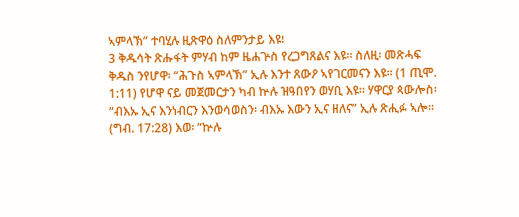ኣምላኽ” ተባሂሉ ዚጽዋዕ ስለምንታይ እዩ፧
3 ቅዱሳት ጽሑፋት ምሃብ ከም ዜሐጕስ የረጋግጸልና እዩ። ስለዚ፡ መጽሓፍ ቅዱስ ንየሆዋ፡ “ሕጉስ ኣምላኽ” ኢሉ እንተ ጸውዖ ኣየገርመናን እዩ። (1 ጢሞ. 1:11) የሆዋ ናይ መጀመርታን ካብ ኵሉ ዝዓበየን ወሃቢ እዩ። ሃዋርያ ጳውሎስ፡ “ብእኡ ኢና እንነብርን እንወሳወስን፡ ብእኡ እውን ኢና ዘለና” ኢሉ ጽሒፉ ኣሎ። (ግብ. 17:28) እወ፡ “ኵሉ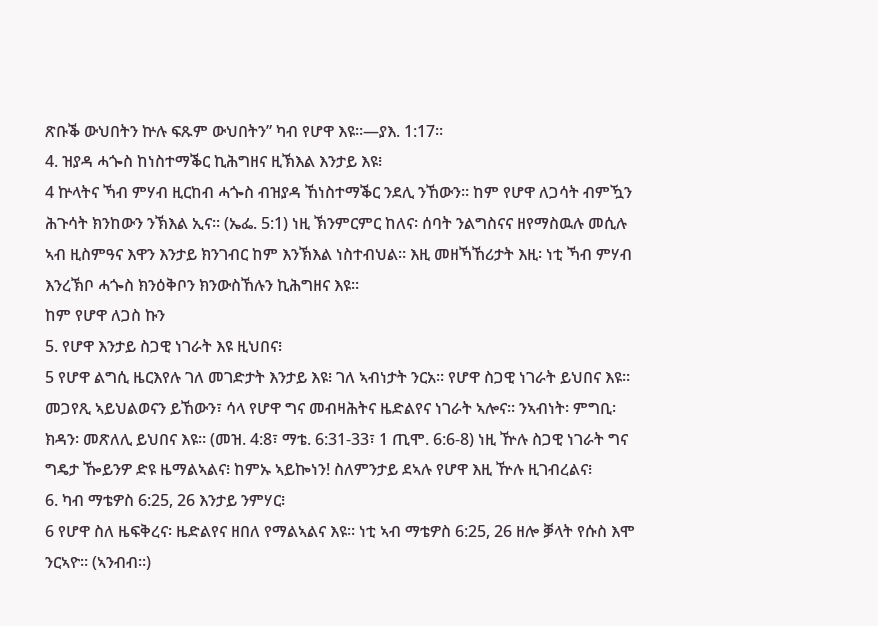ጽቡቕ ውህበትን ኵሉ ፍጹም ውህበትን” ካብ የሆዋ እዩ።—ያእ. 1:17።
4. ዝያዳ ሓጐስ ከነስተማቕር ኪሕግዘና ዚኽእል እንታይ እዩ፧
4 ኵላትና ኻብ ምሃብ ዚርከብ ሓጐስ ብዝያዳ ኸነስተማቕር ንደሊ ንኸውን። ከም የሆዋ ለጋሳት ብምዃን ሕጉሳት ክንከውን ንኽእል ኢና። (ኤፌ. 5:1) ነዚ ኽንምርምር ከለና፡ ሰባት ንልግስናና ዘየማስዉሉ መሲሉ ኣብ ዚስምዓና እዋን እንታይ ክንገብር ከም እንኽእል ነስተብህል። እዚ መዘኻኸሪታት እዚ፡ ነቲ ኻብ ምሃብ እንረኽቦ ሓጐስ ክንዕቅቦን ክንውስኸሉን ኪሕግዘና እዩ።
ከም የሆዋ ለጋስ ኩን
5. የሆዋ እንታይ ስጋዊ ነገራት እዩ ዚህበና፧
5 የሆዋ ልግሲ ዜርእየሉ ገለ መገድታት እንታይ እዩ፧ ገለ ኣብነታት ንርአ። የሆዋ ስጋዊ ነገራት ይህበና እዩ። መጋየጺ ኣይህልወናን ይኸውን፣ ሳላ የሆዋ ግና መብዛሕትና ዜድልየና ነገራት ኣሎና። ንኣብነት፡ ምግቢ፡ ክዳን፡ መጽለሊ ይህበና እዩ። (መዝ. 4:8፣ ማቴ. 6:31-33፣ 1 ጢሞ. 6:6-8) ነዚ ዅሉ ስጋዊ ነገራት ግና ግዴታ ዀይንዎ ድዩ ዜማልኣልና፧ ከምኡ ኣይኰነን! ስለምንታይ ደኣሉ የሆዋ እዚ ዅሉ ዚገብረልና፧
6. ካብ ማቴዎስ 6:25, 26 እንታይ ንምሃር፧
6 የሆዋ ስለ ዜፍቅረና፡ ዜድልየና ዘበለ የማልኣልና እዩ። ነቲ ኣብ ማቴዎስ 6:25, 26 ዘሎ ቓላት የሱስ እሞ ንርኣዮ። (ኣንብብ።)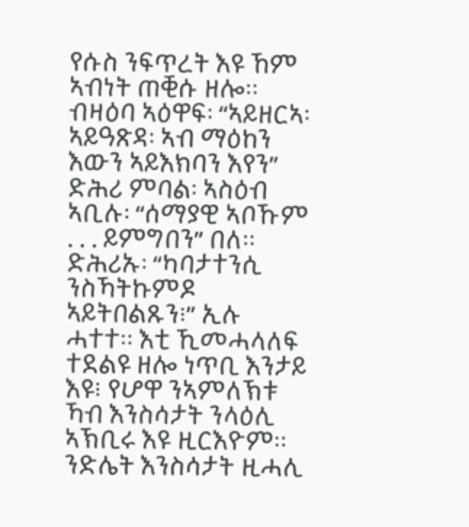የሱስ ንፍጥረት እዩ ኸም ኣብነት ጠቒሱ ዘሎ። ብዛዕባ ኣዕዋፍ፡ “ኣይዘርኣ፡ ኣይዓጽዳ፡ ኣብ ማዕከን እውን ኣይእክባን እየን” ድሕሪ ምባል፡ ኣስዕብ ኣቢሉ፡ “ሰማያዊ ኣቦኹም . . . ይምግበን” በለ። ድሕሪኡ፡ “ካባታተንሲ ንስኻትኩምዶ ኣይትበልጹን፧” ኢሉ ሓተተ። እቲ ኺመሓላለፍ ተደልዩ ዘሎ ነጥቢ እንታይ እዩ፧ የሆዋ ንኣምለኽቱ ኻብ እንስሳታት ንላዕሊ ኣኽቢሩ እዩ ዚርእዮም። ንድሌት እንስሳታት ዚሓሊ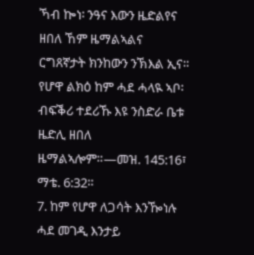ኻብ ኰነ፡ ንዓና እውን ዜድልየና ዘበለ ኸም ዜማልኣልና ርግጸኛታት ክንከውን ንኽእል ኢና። የሆዋ ልክዕ ከም ሓደ ሓላዪ ኣቦ፡ ብፍቕሪ ተደሪኹ እዩ ንስድራ ቤቱ ዜድሊ ዘበለ ዜማልኣሎም።—መዝ. 145:16፣ ማቴ. 6:32።
7. ከም የሆዋ ለጋሳት እንዀነሉ ሓደ መገዲ እንታይ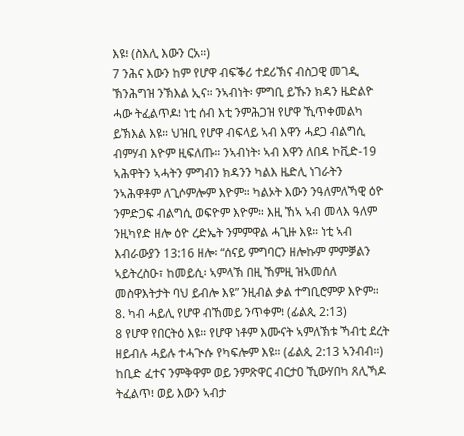እዩ፧ (ስእሊ እውን ርአ።)
7 ንሕና እውን ከም የሆዋ ብፍቕሪ ተደሪኽና ብስጋዊ መገዲ ኽንሕግዝ ንኽእል ኢና። ንኣብነት፡ ምግቢ ይኹን ክዳን ዜድልዮ ሓው ትፈልጥዶ፧ ነቲ ሰብ እቲ ንምሕጋዝ የሆዋ ኺጥቀመልካ ይኽእል እዩ። ህዝቢ የሆዋ ብፍላይ ኣብ እዋን ሓደጋ ብልግሲ ብምሃብ እዮም ዚፍለጡ። ንኣብነት፡ ኣብ እዋን ለበዳ ኮቪድ-19 ኣሕዋትን ኣሓትን ምግብን ክዳንን ካልእ ዜድሊ ነገራትን ንኣሕዋቶም ለጊሶምሎም እዮም። ካልኦት እውን ንዓለምለኻዊ ዕዮ ንምድጋፍ ብልግሲ ወፍዮም እዮም። እዚ ኸኣ ኣብ መላእ ዓለም ንዚካየድ ዘሎ ዕዮ ረድኤት ንምምዋል ሓጊዙ እዩ። ነቲ ኣብ እብራውያን 13:16 ዘሎ፡ “ሰናይ ምግባርን ዘሎኩም ምምቓልን ኣይትረስዑ፣ ከመይሲ፡ ኣምላኽ በዚ ኸምዚ ዝኣመሰለ መስዋእትታት ባህ ይብሎ እዩ” ንዚብል ቃል ተግቢሮምዎ እዮም።
8. ካብ ሓይሊ የሆዋ ብኸመይ ንጥቀም፧ (ፊልጲ 2:13)
8 የሆዋ የበርትዕ እዩ። የሆዋ ነቶም እሙናት ኣምለኽቱ ኻብቲ ደረት ዘይብሉ ሓይሉ ተሓጒሱ የካፍሎም እዩ። (ፊልጲ 2:13 ኣንብብ።) ከቢድ ፈተና ንምቅዋም ወይ ንምጽዋር ብርታዐ ኺውሃበካ ጸሊኻዶ ትፈልጥ፧ ወይ እውን ኣብታ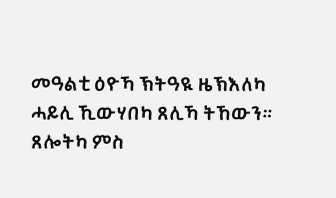መዓልቲ ዕዮኻ ኽትዓዪ ዜኽእለካ ሓይሊ ኺውሃበካ ጸሊኻ ትኸውን። ጸሎትካ ምስ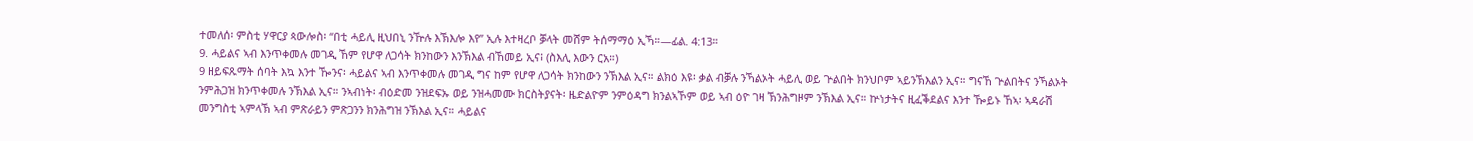ተመለሰ፡ ምስቲ ሃዋርያ ጳውሎስ፡ “በቲ ሓይሊ ዚህበኒ ንዅሉ እኽእሎ እየ” ኢሉ እተዛረቦ ቓላት መሸም ትሰማማዕ ኢኻ።—ፊል. 4:13።
9. ሓይልና ኣብ እንጥቀመሉ መገዲ ኸም የሆዋ ለጋሳት ክንከውን እንኽእል ብኸመይ ኢና፧ (ስእሊ እውን ርአ።)
9 ዘይፍጹማት ሰባት እኳ እንተ ዀንና፡ ሓይልና ኣብ እንጥቀመሉ መገዲ ግና ከም የሆዋ ለጋሳት ክንከውን ንኽእል ኢና። ልክዕ እዩ፡ ቃል ብቓሉ ንኻልኦት ሓይሊ ወይ ጕልበት ክንህቦም ኣይንኽእልን ኢና። ግናኸ ጕልበትና ንኻልኦት ንምሕጋዝ ክንጥቀመሉ ንኽእል ኢና። ንኣብነት፡ ብዕድመ ንዝደፍኡ ወይ ንዝሓመሙ ክርስትያናት፡ ዜድልዮም ንምዕዳግ ክንልኣኾም ወይ ኣብ ዕዮ ገዛ ኽንሕግዞም ንኽእል ኢና። ኵነታትና ዚፈቕደልና እንተ ዀይኑ ኸኣ፡ ኣዳራሽ መንግስቲ ኣምላኽ ኣብ ምጽራይን ምጽጋንን ክንሕግዝ ንኽእል ኢና። ሓይልና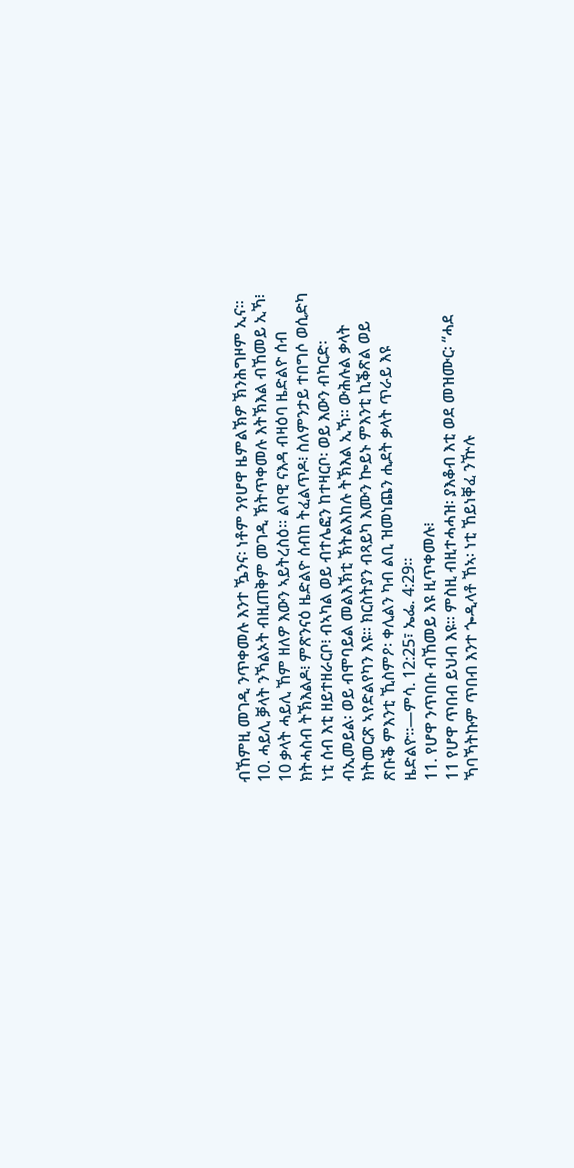ብኸምዚ መገዲ ንጥቀመሉ እንተ ዄንና፡ ነቶም ንየሆዋ ዜምልኽዎ ኽንሕግዞም ኢና።
10. ሓይሊ ቓላት ንኻልኦት ብዚጠቅም መገዲ ኽትጥቀመሉ እትኽእል ብኸመይ ኢኻ፧
10 ቃላት ሓይሊ ኸም ዘለዎ እውን ኣይትረስዕ። ልባዊ ናእዳ ብዛዕባ ዜድልዮ ሰብ ክትሓስብ ትኽእልዶ፧ ምጽንናዕ ዜድልዮ ሰብከ ትፈልጥዶ፧ ስለምንታይ ተበግሶ ወሲድካ ነቲ ሰብ እቲ ዘይተዘራርቦ፧ ብኣካል ወይ ብተሌፎን ከተዛርቦ፡ ወይ እውን ብካርድ፡ ብኢመይል፡ ወይ ብሞባይል መልእኽቲ ኽትልእከሉ ትኽእል ኢኻ። ውሕሉል ቃላት ክትመርጽ ኣየድልየካን እዩ። ክርስትያን ብጻይካ እሙን ኰይኑ ምእንቲ ኪቕጽል ወይ ጽቡቕ ምእንቲ ኺስምዖ፡ ቀሊልን ካብ ልቢ ዝመነጨን ሒደት ቃላት ጥራይ እዩ ዜድልዮ።—ምሳ. 12:25፣ ኤፌ. 4:29።
11. የሆዋ ንጥበቡ ብኸመይ እዩ ዚጥቀመሉ፧
11 የሆዋ ጥበብ ይህብ እዩ። ምስዚ ብዚተሓሓዝ፡ ያእቆብ እቲ ወደ መዝሙር፡ “ሓደ ኻባኻትኩም ጥበብ እንተ ጐዲላቶ ኸኣ፡ ነቲ ኸይነቐፈ ንዅሉ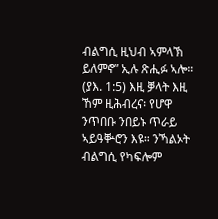ብልግሲ ዚህብ ኣምላኽ ይለምኖ” ኢሉ ጽሒፉ ኣሎ። (ያእ. 1:5) እዚ ቓላት እዚ ኸም ዚሕብረና፡ የሆዋ ንጥበቡ ንበይኑ ጥራይ ኣይዓቝሮን እዩ። ንኻልኦት ብልግሲ የካፍሎም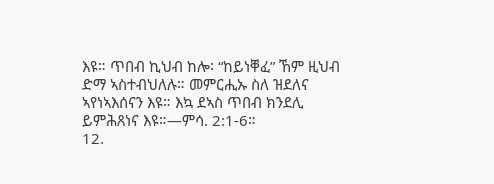እዩ። ጥበብ ኪህብ ከሎ፡ “ከይነቐፈ” ኸም ዚህብ ድማ ኣስተብህለሉ። መምርሒኡ ስለ ዝደለና ኣየነኣእሰናን እዩ። እኳ ደኣስ ጥበብ ክንደሊ ይምሕጸነና እዩ።—ምሳ. 2:1-6።
12.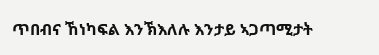ጥበብና ኸነካፍል እንኽእለሉ እንታይ ኣጋጣሚታት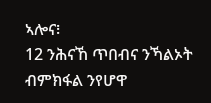ኣሎና፧
12 ንሕናኸ ጥበብና ንኻልኦት ብምክፋል ንየሆዋ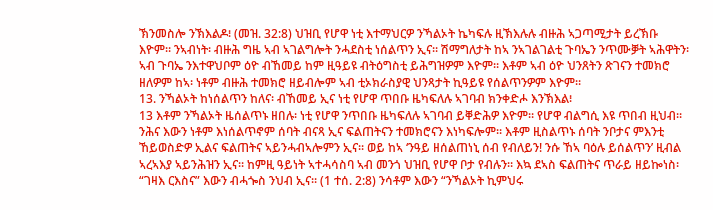ኽንመስሎ ንኽእልዶ፧ (መዝ. 32:8) ህዝቢ የሆዋ ነቲ እተማህርዎ ንኻልኦት ኬካፍሉ ዚኽእሉሉ ብዙሕ ኣጋጣሚታት ይረኽቡ እዮም። ንኣብነት፡ ብዙሕ ግዜ ኣብ ኣገልግሎት ንሓደስቲ ነሰልጥን ኢና። ሽማግለታት ከኣ ንኣገልገልቲ ጉባኤን ንጥሙቓት ኣሕዋትን፡ ኣብ ጉባኤ ንእተዋህቦም ዕዮ ብኸመይ ከም ዚዓይዩ ብትዕግስቲ ይሕግዝዎም እዮም። እቶም ኣብ ዕዮ ህንጸትን ጽገናን ተመክሮ ዘለዎም ከኣ፡ ነቶም ብዙሕ ተመክሮ ዘይብሎም ኣብ ቲኦክራስያዊ ህንጻታት ኪዓይዩ የሰልጥንዎም እዮም።
13. ንኻልኦት ከነሰልጥን ከለና፡ ብኸመይ ኢና ነቲ የሆዋ ጥበቡ ዜካፍለሉ ኣገባብ ክንቀድሖ እንኽእል፧
13 እቶም ንኻልኦት ዜሰልጥኑ ዘበሉ፡ ነቲ የሆዋ ንጥበቡ ዜካፍለሉ ኣገባብ ይቐድሕዎ እዮም። የሆዋ ብልግሲ እዩ ጥበብ ዚህብ። ንሕና እውን ነቶም እነሰልጥኖም ሰባት ብናጻ ኢና ፍልጠትናን ተመክሮናን እነካፍሎም። እቶም ዚስልጥኑ ሰባት ንቦታና ምእንቲ ኸይወስድዎ ኢልና ፍልጠትና ኣይንሓብኣሎምን ኢና። ወይ ከኣ ‘ንዓይ ዘሰልጠነኒ ሰብ የብለይን! ንሱ ኸኣ ባዕሉ ይሰልጥን’ ዚብል ኣረኣእያ ኣይንሕዝን ኢና። ከምዚ ዓይነት ኣተሓሳስባ ኣብ መንጎ ህዝቢ የሆዋ ቦታ የብሉን። እኳ ደኣስ ፍልጠትና ጥራይ ዘይኰነስ፡ “ገዛእ ርእስና” እውን ብሓጐስ ንህብ ኢና። (1 ተሰ. 2:8) ንሳቶም እውን “ንኻልኦት ኪምህሩ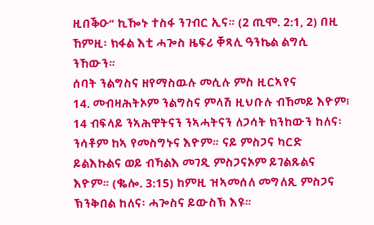ዚበቕዑ” ኪዀኑ ተስፋ ንገብር ኢና። (2 ጢሞ. 2:1, 2) በዚ ኸምዚ፡ ክፋል እቲ ሓጐስ ዜፍሪ ቐጻሊ ዓንኬል ልግሲ ንኸውን።
ሰባት ንልግስና ዘየማስዉሉ መሲሉ ምስ ዚርኣየና
14. መብዛሕትኦም ንልግስና ምላሽ ዚህቡሉ ብኸመይ እዮም፧
14 ብፍላይ ንኣሕዋትናን ንኣሓትናን ለጋሳት ክንከውን ከለና፡ ንሳቶም ከኣ የመስግኑና እዮም። ናይ ምስጋና ካርድ ይልእኩልና ወይ ብኻልእ መገዲ ምስጋናኦም ይገልጹልና እዮም። (ቈሎ. 3:15) ከምዚ ዝኣመሰለ መግለጺ ምስጋና ኽንቅበል ከለና፡ ሓጐስና ይውስኽ እዩ።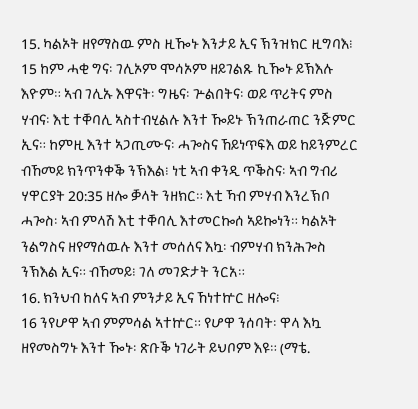15. ካልኦት ዘየማስዉ ምስ ዚዀኑ እንታይ ኢና ኽንዝክር ዚግባእ፧
15 ከም ሓቂ ግና፡ ገሊኦም ሞሳኦም ዘይገልጹ ኪዀኑ ይኽእሉ እዮም። ኣብ ገሊኡ እዋናት፡ ግዜና፡ ጕልበትና፡ ወይ ጥሪትና ምስ ሃብና፡ እቲ ተቐባሊ ኣስተብሂልሉ እንተ ዀይኑ ኽንጠራጠር ንጅምር ኢና። ከምዚ እንተ ኣጋጢሙና፡ ሓጐስና ኸይነጥፍእ ወይ ከይንምረር ብኸመይ ክንጥንቀቕ ንኽእል፧ ነቲ ኣብ ቀንዲ ጥቕስና፡ ኣብ ግብሪ ሃዋርያት 20:35 ዘሎ ቓላት ንዘክር። እቲ ኻብ ምሃብ እንረኽቦ ሓጐስ፡ ኣብ ምላሽ እቲ ተቐባሊ እተመርኰሰ ኣይኰነን። ካልኦት ንልግስና ዘየማሰዉሉ እንተ መሰለና እኳ፡ ብምሃብ ክንሕጐስ ንኽእል ኢና። ብኸመይ፧ ገለ መገድታት ንርአ።
16. ክንህብ ከለና ኣብ ምንታይ ኢና ኸነተኵር ዘሎና፧
16 ንየሆዋ ኣብ ምምሳል ኣተኵር። የሆዋ ንሰባት፡ ዋላ እኳ ዘየመስግኑ እንተ ዀኑ፡ ጽቡቕ ነገራት ይህቦም እዩ። (ማቴ.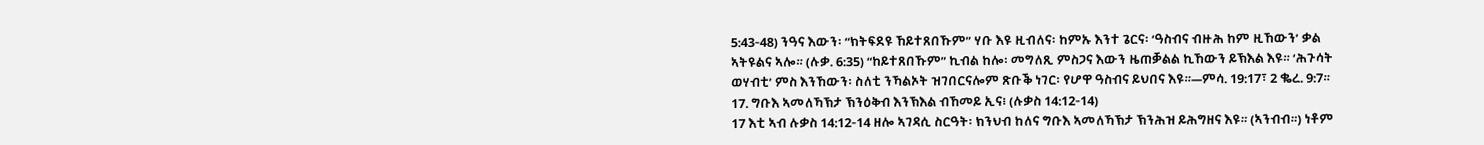5:43-48) ንዓና እውን፡ “ክትፍደዩ ኸይተጸበኹም” ሃቡ እዩ ዚብለና፡ ከምኡ እንተ ጌርና፡ ‘ዓስብና ብዙሕ ከም ዚኸውን’ ቃል ኣትዩልና ኣሎ። (ሉቃ. 6:35) “ከይተጸበኹም” ኪብል ከሎ፡ መግለጺ ምስጋና እውን ዜጠቓልል ኪኸውን ይኽእል እዩ። ‘ሕጉሳት ወሃብቲ’ ምስ እንኸውን፡ ስለቲ ንኻልኦት ዝገበርናሎም ጽቡቕ ነገር፡ የሆዋ ዓስብና ይህበና እዩ።—ምሳ. 19:17፣ 2 ቈረ. 9:7።
17. ግቡእ ኣመለኻኽታ ኽንዕቅብ እንኽእል ብኸመይ ኢና፧ (ሉቃስ 14:12-14)
17 እቲ ኣብ ሉቃስ 14:12-14 ዘሎ ኣገዳሲ ስርዓት፡ ክንህብ ከለና ግቡእ ኣመለኻኽታ ኽንሕዝ ይሕግዘና እዩ። (ኣንብብ።) ነቶም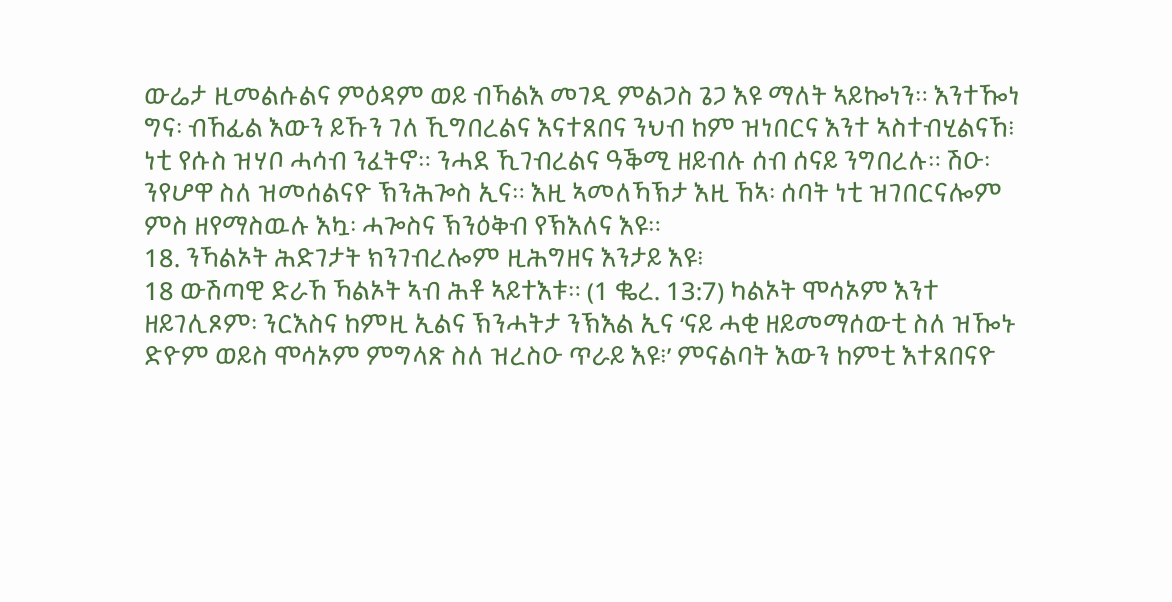ውሬታ ዚመልሱልና ምዕዳም ወይ ብኻልእ መገዲ ምልጋስ ጌጋ እዩ ማለት ኣይኰነን። እንተዀነ ግና፡ ብኸፊል እውን ይኹን ገለ ኺግበረልና እናተጸበና ንህብ ከም ዝነበርና እንተ ኣስተብሂልናኸ፧ ነቲ የሱስ ዝሃቦ ሓሳብ ንፈትኖ። ንሓደ ኺገብረልና ዓቕሚ ዘይብሉ ሰብ ሰናይ ንግበረሉ። ሽዑ፡ ንየሆዋ ስለ ዝመሰልናዮ ኽንሕጐስ ኢና። እዚ ኣመለኻኽታ እዚ ኸኣ፡ ሰባት ነቲ ዝገበርናሎም ምስ ዘየማስዉሉ እኳ፡ ሓጐስና ኽንዕቅብ የኽእለና እዩ።
18. ንኻልኦት ሕድገታት ክንገብረሎም ዚሕግዘና እንታይ እዩ፧
18 ውሽጣዊ ድራኸ ኻልኦት ኣብ ሕቶ ኣይተእቱ። (1 ቈረ. 13:7) ካልኦት ሞሳኦም እንተ ዘይገሊጾም፡ ንርእስና ከምዚ ኢልና ኽንሓትታ ንኽእል ኢና ‘ናይ ሓቂ ዘይመማሰውቲ ስለ ዝዀኑ ድዮም ወይስ ሞሳኦም ምግላጽ ስለ ዝረስዑ ጥራይ እዩ፧’ ምናልባት እውን ከምቲ እተጸበናዮ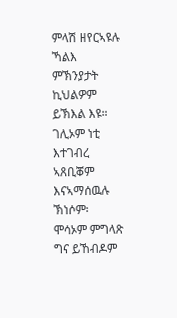ምላሽ ዘየርኣዩሉ ኻልእ ምኽንያታት ኪህልዎም ይኽእል እዩ። ገሊኦም ነቲ እተገብረ ኣጸቢቖም እናኣማሰዉሉ ኽነሶም፡ ሞሳኦም ምግላጽ ግና ይኸብዶም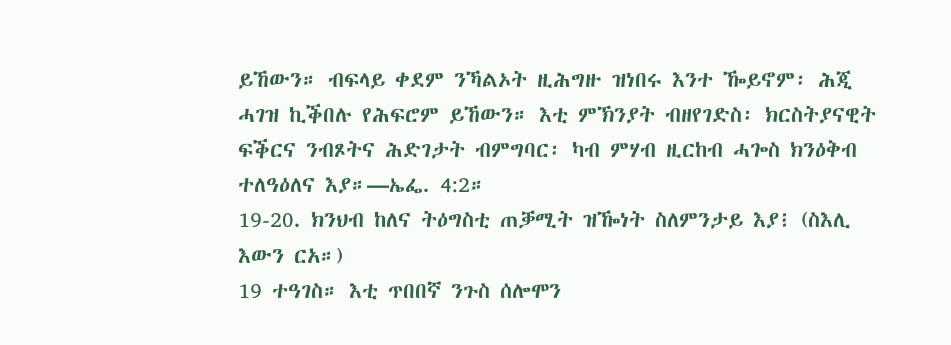ይኸውን። ብፍላይ ቀደም ንኻልኦት ዚሕግዙ ዝነበሩ እንተ ዀይኖም፡ ሕጂ ሓገዝ ኪቕበሉ የሕፍሮም ይኸውን። እቲ ምኽንያት ብዘየገድስ፡ ክርስትያናዊት ፍቕርና ንብጾትና ሕድገታት ብምግባር፡ ካብ ምሃብ ዚርከብ ሓጐስ ክንዕቅብ ተለዓዕለና እያ።—ኤፌ. 4:2።
19-20. ክንህብ ከለና ትዕግስቲ ጠቓሚት ዝዀነት ስለምንታይ እያ፧ (ስእሊ እውን ርአ።)
19 ተዓገስ። እቲ ጥበበኛ ንጉስ ሰሎሞን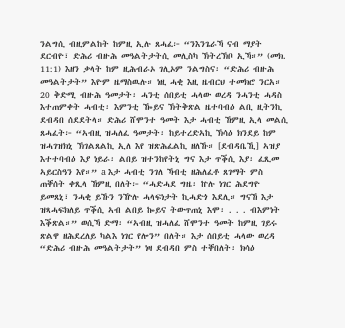ንልግሲ ብዚምልከት ከምዚ ኢሉ ጸሓፈ፦ “ንእንጌራኻ ናብ ማያት ደርብዮ፣ ድሕሪ ብዙሕ መዓልትታትሲ መሊስካ ኽትረኽቦ ኢኻ።” (መክ. 11:1) እዘን ቃላት ከም ዚሕብራኦ ገሊኦም ንልግስና፡ “ድሕሪ ብዙሕ መዓልትታት” እዮም ዜማስዉሉ። ነዚ ሓቂ እዚ ዜብርህ ተመክሮ ንርአ።
20 ቅድሚ ብዙሕ ዓመታት፡ ሓንቲ ሰበይቲ ሓላው ወረዳ ንሓንቲ ሓዳስ እተጠምቀት ሓብቲ፡ እምንቲ ዀይና ኽትቅጽል ዜተባብዕ ልቢ ዚትንኪ ደብዳበ ሰደደትላ። ድሕሪ ሸሞንተ ዓመት እታ ሓብቲ ኸምዚ ኢላ መልሲ ጸሓፈት፦ “ኣብዚ ዝሓለፈ ዓመታት፡ ከይተረድኣኪ ኽሳዕ ክንደይ ከም ዝሓገዝክኒ ኽገልጸልኪ ኢለ እየ ዝጽሕፈልኪ ዘለኹ። [ደብዳቤኺ] ኣዝያ እተተባብዕ እያ ነይራ፡ ልበይ ዝተንከየትኒ ግና እታ ጥቕሲ እያ፡ ፈጺመ ኣይርስዓን እየ።” a እታ ሓብቲ ንገለ ኻብቲ ዘሕለፈቶ ጸገማት ምስ ጠቐሰት ቀጺላ ኸምዚ በለት፦ “ሓድሓደ ግዜ፡ ኵሉ ነገር ሕደግዮ ይመጸኒ፣ ንሓቂ ይኹን ንዅሉ ሓላፍነታት ኪሓድጎ እደሊ። ግናኸ እታ ዝጻሓፍክለይ ጥቕሲ ኣብ ልበይ ኰይና ትውጥጠኒ እሞ፡ . . . ብእምነት እቕጽል።” ወሲኻ ድማ፡ “ኣብዚ ዝሓለፈ ሸሞንተ ዓመት ከምዚ ገይሩ ጽልዋ ዘሕደረለይ ካልእ ነገር የሎን” በለት። እታ ሰበይቲ ሓላው ወረዳ “ድሕሪ ብዙሕ መዓልትታት” ነዛ ደብዳበ ምስ ተቐበለት፡ ክሳዕ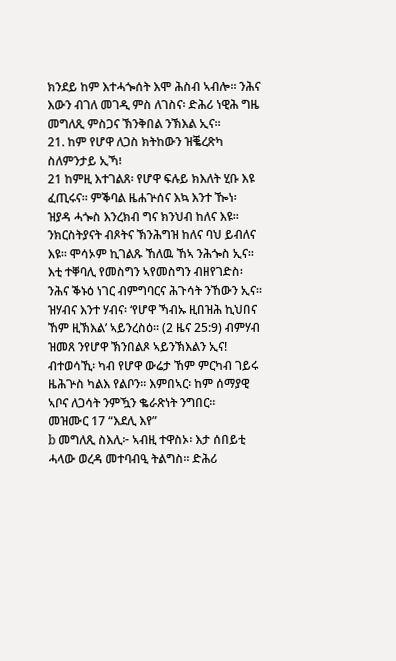ክንደይ ከም እተሓጐሰት እሞ ሕስብ ኣብሎ። ንሕና እውን ብገለ መገዲ ምስ ለገስና፡ ድሕሪ ነዊሕ ግዜ መግለጺ ምስጋና ኽንቅበል ንኽእል ኢና።
21. ከም የሆዋ ለጋስ ክትከውን ዝቘረጽካ ስለምንታይ ኢኻ፧
21 ከምዚ እተገልጸ፡ የሆዋ ፍሉይ ክእለት ሂቡ እዩ ፈጢሩና። ምቕባል ዜሐጕሰና እኳ እንተ ዀነ፡ ዝያዳ ሓጐስ እንረክብ ግና ክንህብ ከለና እዩ። ንክርስትያናት ብጾትና ኽንሕግዝ ከለና ባህ ይብለና እዩ። ሞሳኦም ኪገልጹ ኸለዉ ኸኣ ንሕጐስ ኢና። እቲ ተቐባሊ የመስግን ኣየመስግን ብዘየገድስ፡ ንሕና ቕኑዕ ነገር ብምግባርና ሕጉሳት ንኸውን ኢና። ዝሃብና እንተ ሃብና፡ ‘የሆዋ ኻብኡ ዚበዝሕ ኪህበና ኸም ዚኽእል’ ኣይንረስዕ። (2 ዜና 25:9) ብምሃብ ዝመጸ ንየሆዋ ኽንበልጾ ኣይንኽእልን ኢና! ብተወሳኺ፡ ካብ የሆዋ ውሬታ ኸም ምርካብ ገይሩ ዜሕጕስ ካልእ የልቦን። እምበኣር፡ ከም ሰማያዊ ኣቦና ለጋሳት ንምዃን ቈራጽነት ንግበር።
መዝሙር 17 “እደሊ እየ”
b መግለጺ ስእሊ፦ ኣብዚ ተዋስኦ፡ እታ ሰበይቲ ሓላው ወረዳ መተባብዒ ትልግስ። ድሕሪ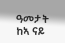ዓመታት ከኣ ናይ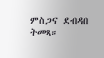ምስጋና ደብዳበ ትመጻ።